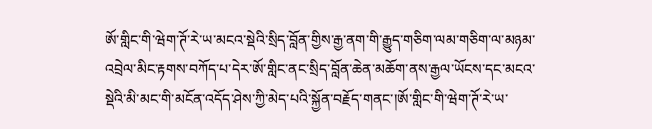ཨོ་གླིང་གི་ཝེག་ཊོ་རེ་ཡ་མངའ་སྡེའི་སྲིད་བློན་གྱིས་རྒྱ་ནག་གི་རྒྱུད་གཅིག་ལམ་གཅིག་ལ་མཉམ་འབྲེལ་མིང་རྟགས་བཀོད་པ་དེར་ཨོ་གླིང་ནང་སྲིད་བློན་ཆེན་མཆོག་ནས་རྒྱལ་ཡོངས་དང་མངའ་སྡེའི་མི་མང་གི་མངོན་འདོད་ཤེས་ཀྱི་མེད་པའི་སྐྱོན་བརྗོད་གནང་།ཨོ་གླིང་གི་ཝེག་ཊོ་རེ་ཡ་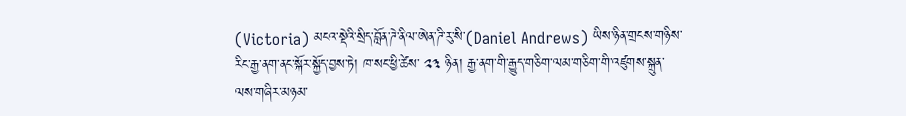(Victoria) མངའ་སྡེའི་སྲིད་བློན་ཌེ་ནིལ་ཨེན་ཌི་རུ་སི་(Daniel Andrews) ཡིས་ཉིན་གྲངས་གཉིས་རིང་རྒྱ་ནག་ནང་སྐོར་སྐྱོད་བྱས་ཏེ། ཁ་སང་ཕྱི་ཚེས་ ༢༣ ཉིན། རྒྱ་ནག་གི་རྒྱུད་གཅིག་ལམ་གཅིག་གི་འཛུགས་སྐྲུན་ལས་གཞིར་མཉམ་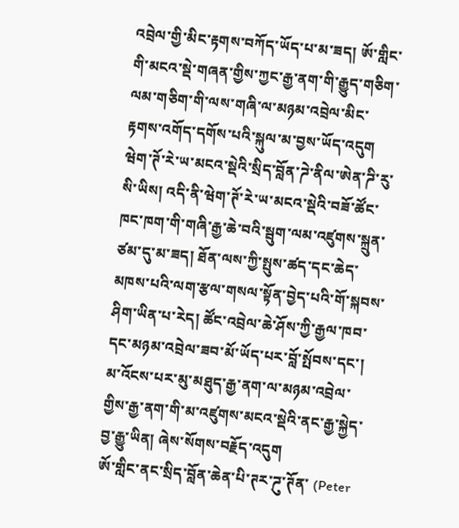འབྲེལ་གྱི་མིང་རྟགས་བཀོད་ཡོད་པ་མ་ཟད། ཨོ་གླིང་གི་མངའ་སྡེ་གཞན་གྱིས་ཀྱང་རྒྱ་ནག་གི་རྒྱུད་གཅིག་ལམ་གཅིག་གི་ལས་གཞི་ལ་མཉམ་འབྲེལ་མིང་རྟགས་འགོད་དགོས་པའི་སྐུལ་མ་བྱས་ཡོད་འདུག
ཝེག་ཊོ་རེ་ཡ་མངའ་སྡེའི་སྲིད་བློན་ཌེ་ནིལ་ཨེན་ཌི་རུ་སི་ཡིས། འདི་ནི་ཝེག་ཊོ་རེ་ཡ་མངའ་སྡེའི་བཟོ་ཚོང་ཁང་ཁག་གི་གཞི་རྒྱ་ཆེ་བའི་སྦུག་ལམ་འཛུགས་སྐྲུན་ཙམ་དུ་མ་ཟད། ཐོན་ལས་ཀྱི་སྤུས་ཚད་དང་ཆེད་མཁས་པའི་ལག་རྩལ་གསལ་སྟོན་བྱེད་པའི་གོ་སྐབས་ཤིག་ཡིན་པ་རེད། ཚོང་འབྲེལ་ཆེ་ཤོས་ཀྱི་རྒྱལ་ཁབ་དང་མཉམ་འབྲེལ་ཟབ་མོ་ཡོད་པར་བློ་སྤོབས་དང་། མ་འོངས་པར་མུ་མཐུད་རྒྱ་ནག་ལ་མཉམ་འབྲེལ་གྱིས་རྒྱ་ནག་གི་མ་འཛུགས་མངའ་སྡེའི་ནང་རྒྱ་སྐྱེད་བྱ་རྒྱུ་ཡིན། ཞེས་སོགས་བརྗོད་འདུག
ཨོ་གླིང་ནང་སྲིད་བློན་ཆེན་པི་ཊར་ཌུ་ཊོན་ (Peter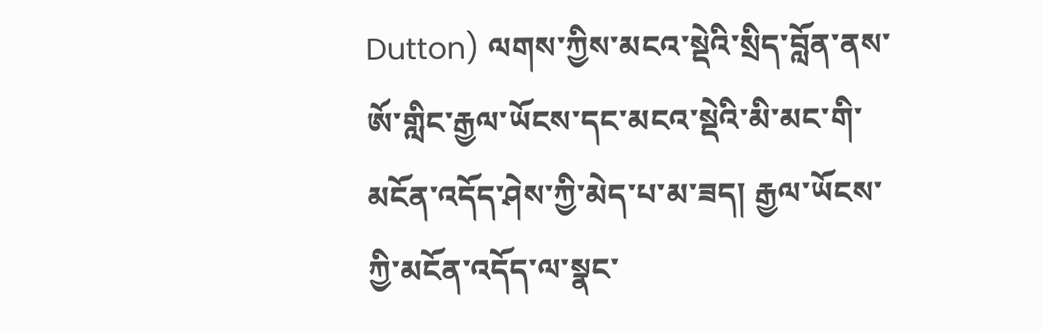Dutton) ལགས་ཀྱིས་མངའ་སྡེའི་སྲིད་བློན་ནས་ཨོ་གླིང་རྒྱལ་ཡོངས་དང་མངའ་སྡེའི་མི་མང་གི་མངོན་འདོད་ཤེས་ཀྱི་མེད་པ་མ་ཟད། རྒྱལ་ཡོངས་ཀྱི་མངོན་འདོད་ལ་སྣང་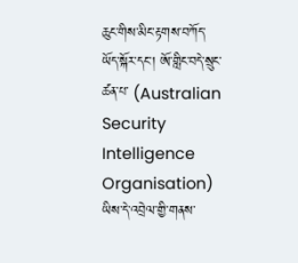ཆུང་གིས་མིང་རྟགས་བཀོད་ཡོད་སྐོར་དང་། ཨོ་གླིང་བདེ་སྲུང་ཚན་པ་ (Australian Security Intelligence Organisation) ཡིས་དེ་འབྲེལ་གྱི་གནས་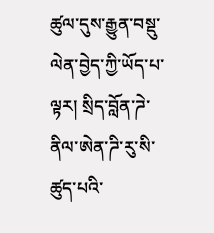ཚུལ་དུས་རྒྱུན་བསྡུ་ལེན་བྱེད་ཀྱི་ཡོད་པ་ལྟར། སྲིད་བློན་ཌེ་ནིལ་ཨེན་ཌི་རུ་སི་ཚུད་པའི་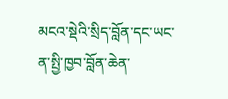མངའ་སྡེའི་སྲིད་བློན་དང་ཡང་ན་སྤྱི་ཁྱབ་བློན་ཆེན་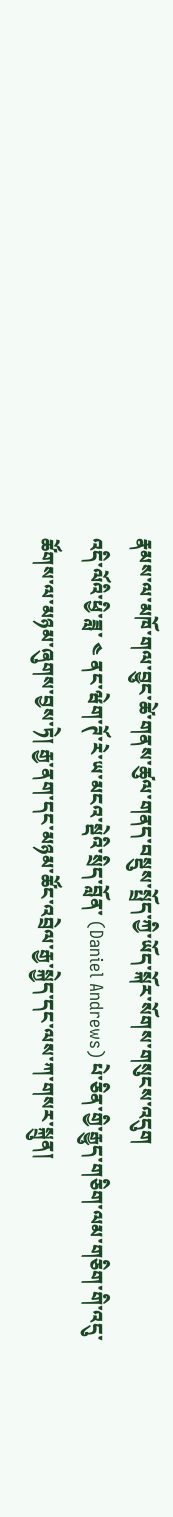རྣམས་ལ་མཁོ་གལ་བྱུང་ཚེ་གནས་ཚུལ་གནད་བསྡུས་སྤྲོད་ཀྱི་ཡོད་སྐོར་སོགས་གསུངས་འདུག
འདི་ལོའི་ཕྱི་ཟླ་ ༤ ནང་ཝེག་ཊོ་རེ་ཡ་མངའ་སྡེའི་སྲིད་བློན་ (Daniel Andrews) པེ་ཅིན་གྱི་རྒྱུད་གཅིག་ལམ་གཅིག་གི་འདུ་ཚོགས་ལ་མཉམ་ཞུགས་བྱས་ཏེ། རྒྱ་ནག་དང་མཉམ་ཚོང་འབྲེལ་རྒྱ་སྐྱེད་དང་ལས་ཀ་གསར་སྐྲུན།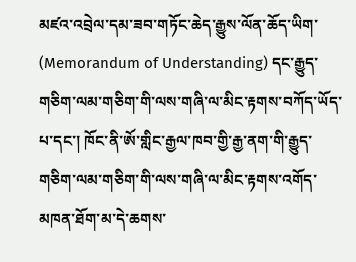མཛའ་འབྲེལ་དམ་ཟབ་གཏོང་ཆེད་རྒྱུས་ལོན་ཆོད་ཡིག་ (Memorandum of Understanding) དང་རྒྱུད་གཅིག་ལམ་གཅིག་གི་ལས་གཞི་ལ་མིང་རྟགས་བཀོད་ཡོད་པ་དང་། ཁོང་ནི་ཨོ་གླིང་རྒྱལ་ཁབ་གྱི་རྒྱ་ནག་གི་རྒྱུད་གཅིག་ལམ་གཅིག་གི་ལས་གཞི་ལ་མིང་རྟགས་འགོད་མཁན་ཐོག་མ་དེ་ཆགས་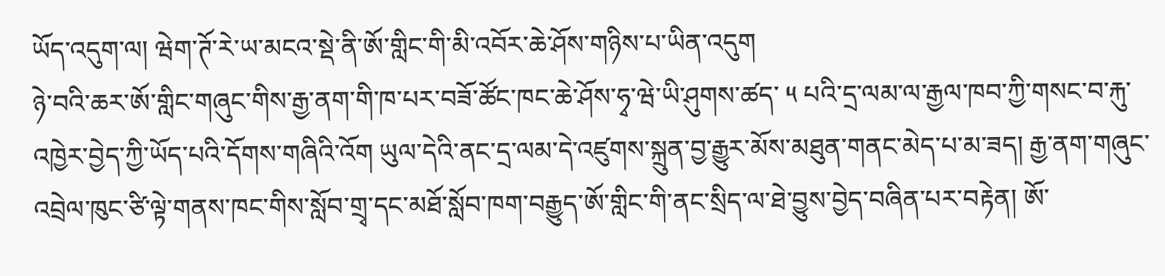ཡོད་འདུག་ལ། ཝེག་ཊོ་རེ་ཡ་མངའ་སྡེ་ནི་ཨོ་གླིང་གི་མི་འབོར་ཆེ་ཤོས་གཉིས་པ་ཡིན་འདུག
ཉེ་བའི་ཆར་ཨོ་གླིང་གཞུང་གིས་རྒྱ་ནག་གི་ཁ་པར་བཟོ་ཚོང་ཁང་ཆེ་ཤོས་ཧྭ་ཝེ་ཡི་ཤུགས་ཚད་ ༥ པའི་དྲ་ལམ་ལ་རྒྱལ་ཁབ་ཀྱི་གསང་བ་རྐུ་འཁྱེར་བྱེད་ཀྱི་ཡོད་པའི་དོགས་གཞིའི་འོག ཡུལ་དེའི་ནང་དྲ་ལམ་དེ་འཛུགས་སྐྲུན་བྱ་རྒྱུར་མོས་མཐུན་གནང་མེད་པ་མ་ཟད། རྒྱ་ནག་གཞུང་འབྲེལ་ཁུང་ཙི་ལྟེ་གནས་ཁང་གིས་སློབ་གྲྭ་དང་མཐོ་སློབ་ཁག་བརྒྱུད་ཨོ་གླིང་གི་ནང་སྲིད་ལ་ཐེ་བྱུས་བྱེད་བཞིན་པར་བརྟེན། ཨོ་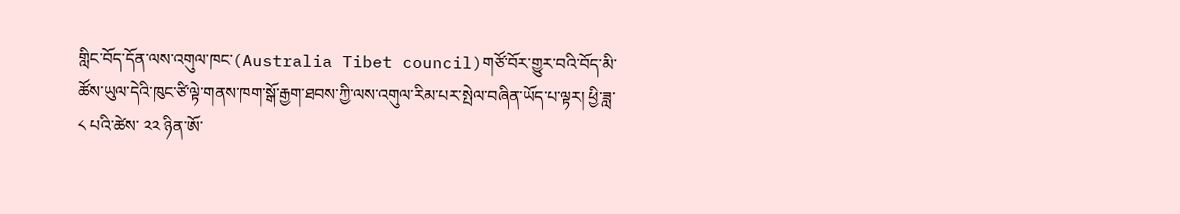གླིང་བོད་དོན་ལས་འགུལ་ཁང་(Australia Tibet council)གཙོ་བོར་གྱུར་བའི་བོད་མི་ཚོས་ཡུལ་དེའི་ཁུང་ཙི་ལྟེ་གནས་ཁག་སྒོ་རྒྱག་ཐབས་ཀྱི་ལས་འགུལ་རིམ་པར་སྤེལ་བཞིན་ཡོད་པ་ལྟར། ཕྱི་ཟླ་ ༨ པའི་ཚེས་ ༢༢ ཉིན་ཨོ་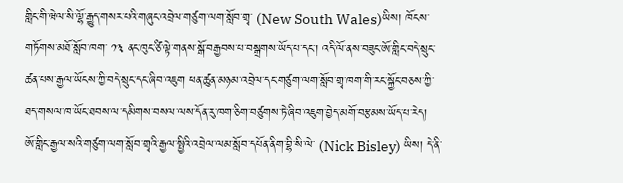གླིང་གི་ཝེལ་སི་ལྷོ་རྒྱུད་གསར་པའི་གཞུང་འབྲེལ་གཙུག་ལག་སློབ་གྲྭ་ (New South Wales)ཡིས། ཁོངས་གཏོགས་མཐོ་སློབ་ཁག་ ༡༣ ནང་ཁུང་ཙི་ལྟེ་གནས་སྒོ་བརྒྱབས་པ་བསྒྲགས་ཡོད་པ་དང་། འདི་ལོ་ནས་བཟུང་ཨོ་གླིང་བདེ་སྲུང་ཚན་པས་རྒྱལ་ཡོངས་ཀྱི་བདེ་སྲུང་དང་ཞིབ་འཇུག ཕན་ཚུན་མཉམ་འབྲེལ་དང་གཙུག་ལག་སློབ་གྲྭ་ཁག་གི་རང་སྐྱོང་བཅས་ཀྱི་ཐད་གསལ་ཁ་ཡོང་ཐབས་ལ་དམིགས་བསལ་ལས་དོན་རུ་ཁག་ཅིག་བཙུགས་ཏེ་ཞིབ་འཇུག་བྱེད་མགོ་བརྩམས་ཡོད་པ་རེད།
ཨོ་གླིང་རྒྱལ་སའི་གཙུག་ལག་སློབ་གྲྭའི་རྒྱལ་སྤྱིའི་འབྲེལ་ལམ་སློབ་དཔོན་ནིག་བྷི་སི་ལེ་ (Nick Bisley) ཡིས། དེ་ནི་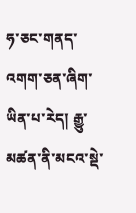ཧ་ཅང་གནད་འགག་ཅན་ཞིག་ཡིན་པ་རེད། རྒྱུ་མཚན་ནི་མངའ་སྡེ་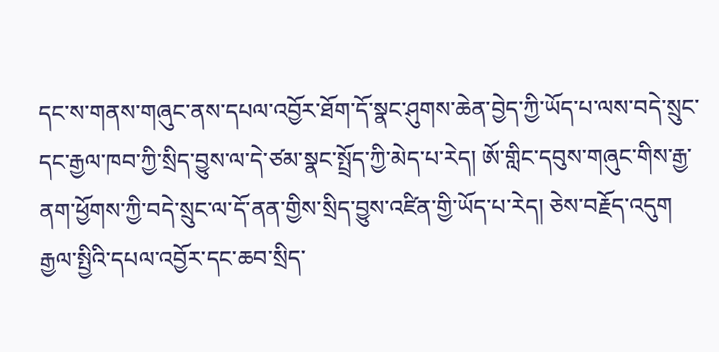དང་ས་གནས་གཞུང་ནས་དཔལ་འབྱོར་ཐོག་དོ་སྣང་ཤུགས་ཆེན་བྱེད་ཀྱི་ཡོད་པ་ལས་བདེ་སྲུང་དང་རྒྱལ་ཁབ་ཀྱི་སྲིད་བྱུས་ལ་དེ་ཙམ་སྣང་སྤྲོད་ཀྱི་མེད་པ་རེད། ཨོ་གླིང་དབུས་གཞུང་གིས་རྒྱ་ནག་ཕྱོགས་ཀྱི་བདེ་སྲུང་ལ་དོ་ནན་གྱིས་སྲིད་བྱུས་འཛིན་གྱི་ཡོད་པ་རེད། ཅེས་བརྗོད་འདུག
རྒྱལ་སྤྱིའི་དཔལ་འབྱོར་དང་ཆབ་སྲིད་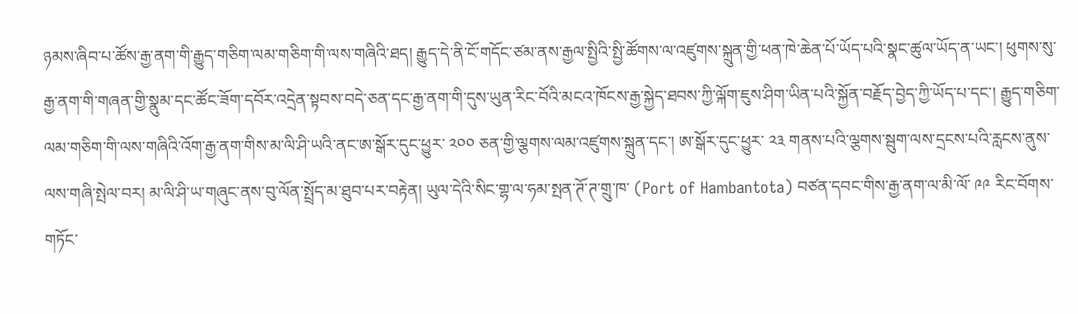ཉམས་ཞིབ་པ་ཚོས་རྒྱ་ནག་གི་རྒྱུད་གཅིག་ལམ་གཅིག་གི་ལས་གཞིའི་ཐད། རྒྱུད་དེ་ནི་ངོ་གདོང་ཙམ་ནས་རྒྱལ་སྤྱིའི་སྤྱི་ཚོགས་ལ་འཛུགས་སྐྲུན་གྱི་ཕན་ཁེ་ཆེན་པོ་ཡོད་པའི་སྣང་ཚུལ་ཡོད་ན་ཡང་། ཕུགས་སུ་རྒྱ་ནག་གི་གཞན་གྱི་སྣུམ་དང་ཚོང་ཟོག་དབོར་འདྲེན་སྟབས་བདེ་ཅན་དང་རྒྱ་ནག་གི་དུས་ཡུན་རིང་བོའི་མངའ་ཁོངས་རྒྱ་སྐྱེད་ཐབས་ཀྱི་ལྐོག་ཇུས་ཤིག་ཡིན་པའི་སྐྱོན་བརྗོད་བྱེད་ཀྱི་ཡོད་པ་དང་། རྒྱུད་གཅིག་ལམ་གཅིག་གི་ལས་གཞིའི་འོག་རྒྱ་ནག་གིས་མ་ལི་ཤི་ཡའི་ནང་ཨ་སྒོར་དུང་ཕྱུར་ ༢༠༠ ཅན་གྱི་ལྕགས་ལམ་འཛུགས་སྐྲུན་དང་། ཨ་སྒོར་དུང་ཕྱུར་ ༢༣ གནས་པའི་ལྕགས་སྦུག་ལས་དྲངས་པའི་རླངས་ནུས་ལས་གཞི་སྤེལ་བར། མ་ལི་ཤི་ཡ་གཞུང་ནས་བུ་ལོན་སྤྲོད་མ་ཐུབ་པར་བརྟེན། ཡུལ་དེའི་སིང་གྷ་ལ་ཧམ་སྤན་ཊོ་ཊ་གྲུ་ཁ་ (Port of Hambantota) བཙན་དབང་གིས་རྒྱ་ནག་ལ་མི་ལོ་ ༩༩ རིང་བོགས་གཏོང་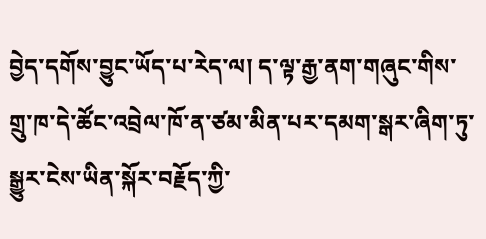བྱེད་དགོས་བྱུང་ཡོད་པ་རེད་ལ། ད་ལྟ་རྒྱ་ནག་གཞུང་གིས་གྲུ་ཁ་དེ་ཚོང་འབྲེལ་ཁོ་ན་ཙམ་མིན་པར་དམག་སྒར་ཞིག་ཏུ་སྒྱུར་ངེས་ཡིན་སྐོར་བརྗོད་ཀྱི་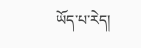ཡོད་པ་རེད།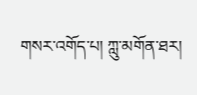གསར་འགོད་པ། ཀླུ་མགོན་ཐར།